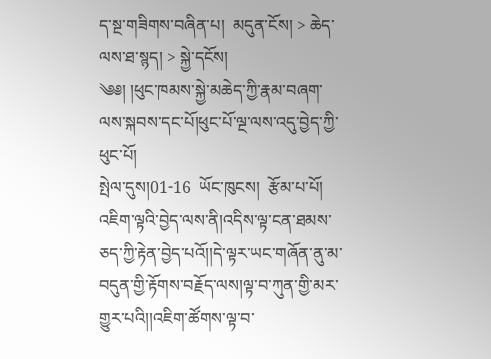ད་སྔ་གཟིགས་བཞིན་པ།  མདུན་ངོས། > ཆེད་ལས་ཐ་སྙད། > སྐྱེ་དངོས།
༄༅། །ཕུང་ཁམས་སྐྱེ་མཆེད་ཀྱི་རྣམ་བཞག་ལས་སྐབས་དང་པོ།ཕུང་པོ་ལྔ་ལས་འདུ་བྱེད་ཀྱི་ཕུང་པོ།
སྤེལ་དུས།01-16  ཡོང་ཁུངས།  རྩོམ་པ་པོ།
འཇིག་ལྟའི་བྱེད་ལས་ནི།འདིས་ལྟ་ངན་ཐམས་ཅད་ཀྱི་རྟེན་བྱེད་པའོ།།དེ་ལྟར་ཡང་གཞོན་ནུ་མ་བདུན་གྱི་རྟོགས་བརྗོད་ལས།ལྟ་བ་ཀུན་གྱི་མར་གྱུར་པའི།།འཇིག་ཚོགས་ལྟ་བ་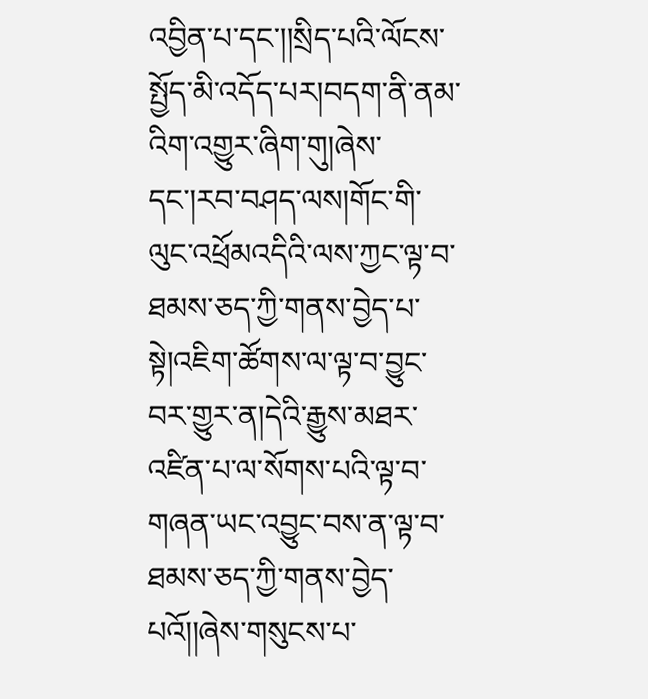འབྱིན་པ་དང་།།སྲིད་པའི་ལོངས་སྤྱོད་མི་འདོད་པར།བདག་ནི་ནམ་འིག་འགྱུར་ཞིག་གུ།ཞེས་དང་།རབ་བཤད་ལས།གོང་གི་ལུང་འཕྲོམའདིའི་ལས་ཀྱང་ལྟ་བ་ཐམས་ཅད་ཀྱི་གནས་བྱེད་པ་སྟེ།འཇིག་ཚོགས་ལ་ལྟ་བ་བྱུང་བར་གྱུར་ན།དེའི་རྒྱུས་མཐར་འཛིན་པ་ལ་སོགས་པའི་ལྟ་བ་གཞན་ཡང་འབྱུང་བས་ན་ལྟ་བ་ཐམས་ཅད་ཀྱི་གནས་བྱེད་པའོ།།ཞེས་གསུངས་པ་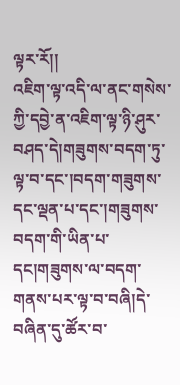ལྟར་རོ།།
འཇིག་ལྟ་འདི་ལ་ནང་གསེས་ཀྱི་དབྱེ་ན་འཇིག་ལྟ་ཉི་ཤུར་བཤད་དེ།གཟུགས་བདག་ཏུ་ལྟ་བ་དང་།བདག་གཟུགས་དང་ལྡན་པ་དང་།གཟུགས་བདག་གི་ཡིན་པ་དང།གཟུགས་ལ་བདག་གནས་པར་ལྟ་བ་བཞི།དེ་བཞིན་དུ་ཚོར་བ་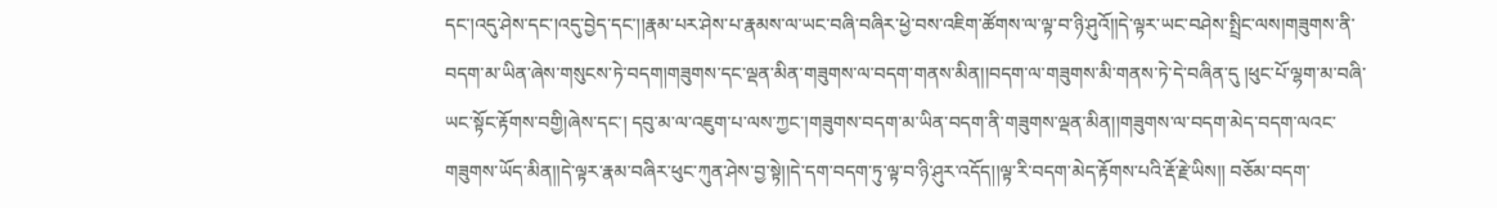དང་།འདུ་ཤེས་དང་།འདུ་བྱེད་དང་།།རྣམ་པར་ཤེས་པ་རྣམས་ལ་ཡང་བཞི་བཞིར་ཕྱེ་བས་འཇིག་ཚོགས་ལ་ལྟ་བ་ཉི་ཤུའོ།།དེ་ལྟར་ཡང་བཤེས་སྤྲིང་ལས།གཟུགས་ནི་བདག་མ་ཡིན་ཞེས་གསུངས་ཏེ་བདག།གཟུགས་དང་ལྡན་མིན་གཟུགས་ལ་བདག་གནས་མིན།།བདག་ལ་གཟུགས་མི་གནས་ཏེ་དེ་བཞིན་དུ །ཕུང་པོ་ལྷག་མ་བཞི་ཡང་སྟོང་རྟོགས་བགྱི།ཞེས་དང་། དབུ་མ་ལ་འཇུག་པ་ལས་ཀྱང་།གཟུགས་བདག་མ་ཡིན་བདག་ནི་གཟུགས་ལྡན་མིན།།གཟུགས་ལ་བདག་མེད་བདག་ལའང་གཟུགས་ཡོད་མིན།།དེ་ལྟར་རྣམ་བཞིར་ཕུང་ཀུན་ཤེས་བྱ་སྟེ།།དེ་དག་བདག་ཏུ་ལྟ་བ་ཉི་ཤུར་འདོད།།ལྟ་རི་བདག་མེད་རྟོགས་པའི་རྡོ་རྗེ་ཡིས།། བཅོམ་བདག་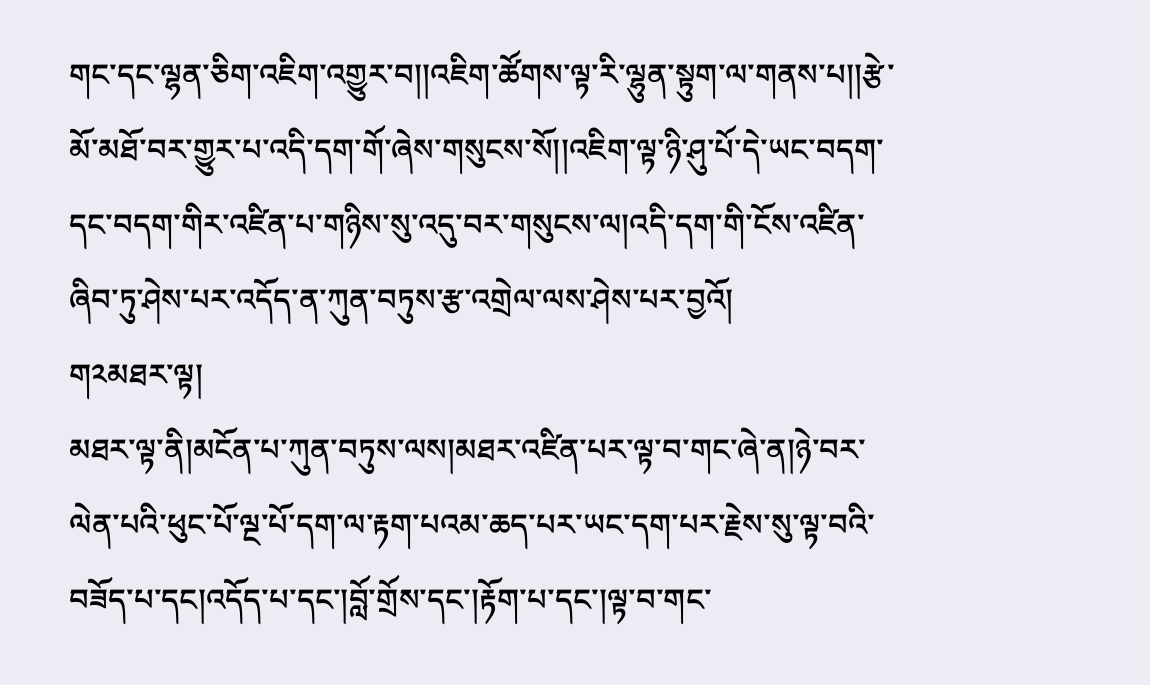གང་དང་ལྷན་ཅིག་འཇིག་འགྱུར་བ།།འཇིག་ཚོགས་ལྟ་རི་ལྷུན་སྟུག་ལ་གནས་པ།།རྩེ་མོ་མཐོ་བར་གྱུར་པ་འདི་དག་གོ་ཞེས་གསུངས་སོ།།འཇིག་ལྟ་ཉི་ཤུ་པོ་དེ་ཡང་བདག་དང་བདག་གིར་འཛིན་པ་གཉིས་སུ་འདུ་བར་གསུངས་ལ།འདི་དག་གི་ངོས་འཛིན་ཞིབ་ཏུ་ཤེས་པར་འདོད་ན་ཀུན་བཏུས་རྩ་འགྲེལ་ལས་ཤེས་པར་བྱའོ།
ག༢མཐར་ལྟ།
མཐར་ལྟ་ནི།མངོན་པ་ཀུན་བཏུས་ལས།མཐར་འཛིན་པར་ལྟ་བ་གང་ཞེ་ན།ཉེ་བར་ལེན་པའི་ཕུང་པོ་ལྔ་པོ་དག་ལ་རྟག་པའམ་ཆད་པར་ཡང་དག་པར་རྗེས་སུ་ལྟ་བའི་བཟོད་པ་དང།འདོད་པ་དང་།བློ་གྲོས་དང་།རྟོག་པ་དང་།ལྟ་བ་གང་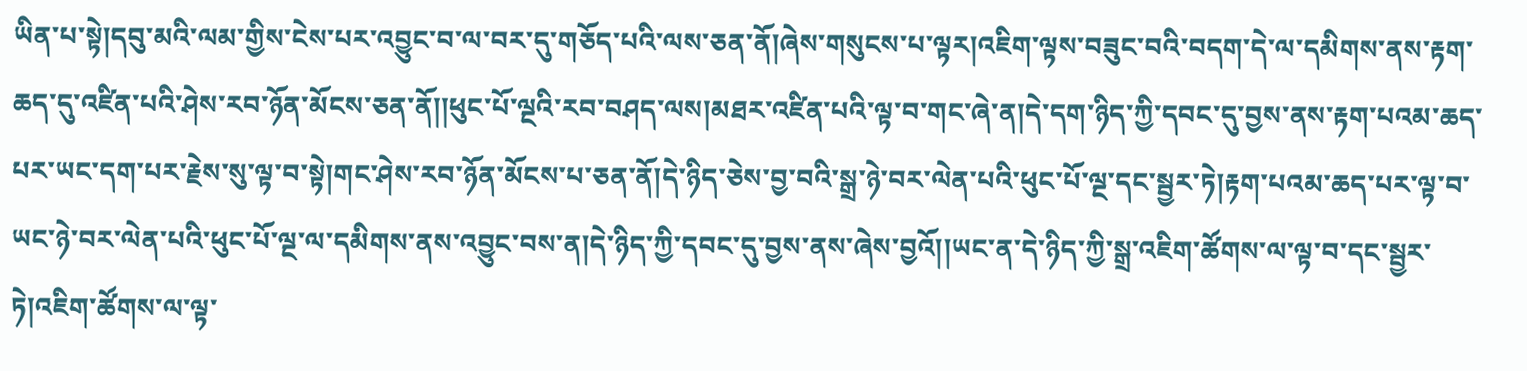ཡིན་པ་སྟེ།དབུ་མའི་ལམ་གྱིས་ངེས་པར་འབྱུང་བ་ལ་བར་དུ་གཅོད་པའི་ལས་ཅན་ནོ།ཞེས་གསུངས་པ་ལྟར།འཇིག་ལྟས་བཟུང་བའི་བདག་དེ་ལ་དམིགས་ནས་རྟག་ཆད་དུ་འཛིན་པའི་ཤེས་རབ་ཉོན་མོངས་ཅན་ནོ།།ཕུང་པོ་ལྔའི་རབ་བཤད་ལས།མཐར་འཛིན་པའི་ལྟ་བ་གང་ཞེ་ན།དེ་དག་ཉིད་ཀྱི་དབང་དུ་བྱས་ནས་རྟག་པའམ་ཆད་པར་ཡང་དག་པར་རྗེས་སུ་ལྟ་བ་སྟེ།གང་ཤེས་རབ་ཉོན་མོངས་པ་ཅན་ནོ།དེ་ཉིད་ཅེས་བྱ་བའི་སྒྲ་ཉེ་བར་ལེན་པའི་ཕུང་པོ་ལྔ་དང་སྦྱར་ཏེ།རྟག་པའམ་ཆད་པར་ལྟ་བ་ཡང་ཉེ་བར་ལེན་པའི་ཕུང་པོ་ལྔ་ལ་དམིགས་ནས་འབྱུང་བས་ན།དེ་ཉིད་ཀྱི་དབང་དུ་བྱས་ནས་ཞེས་བྱའོ།།ཡང་ན་དེ་ཉིད་ཀྱི་སྒྲ་འཇིག་ཚོགས་ལ་ལྟ་བ་དང་སྦྱར་ཏེ།འཇིག་ཚོགས་ལ་ལྟ་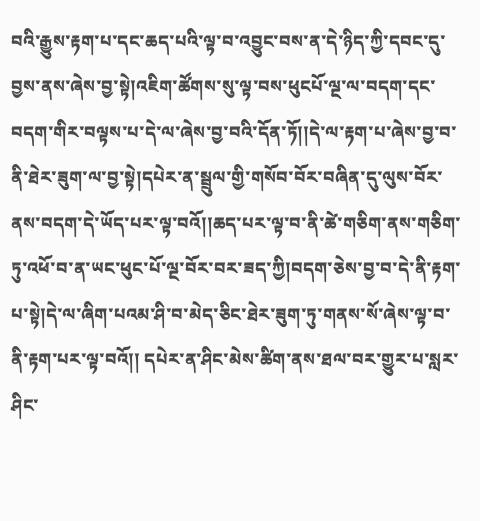བའི་རྒྱུས་རྟག་པ་དང་ཆད་པའི་ལྟ་བ་འབྱུང་བས་ན་དེ་ཉིད་ཀྱི་དབང་དུ་བྱས་ནས་ཞེས་བྱ་སྟེ།འཇིག་ཚོགས་སུ་ལྟ་བས་ཕུངཔོ་ལྔ་ལ་བདག་དང་བདག་གིར་བལྟས་པ་དེ་ལ་ཞེས་བྱ་བའི་དོན་ཏོ།།དེ་ལ་རྟག་པ་ཞེས་བྱ་བ་ནི་ཐེར་ཟུག་ལ་བྱ་སྟེ།དཔེར་ན་སྦྲུལ་གྱི་གསོབ་བོར་བཞིན་དུ་ལུས་བོར་ནས་བདག་དེ་ཡོད་པར་ལྟ་བའོ།།ཆད་པར་ལྟ་བ་ནི་ཚེ་གཅིག་ནས་གཅིག་ཏུ་འཕོ་བ་ན་ཡང་ཕུང་པོ་ལྔ་བོར་བར་ཟད་ཀྱི།བདག་ཅེས་བྱ་བ་དེ་ནི་རྟག་པ་སྟེ།དེ་ལ་ཞིག་པའམ་ཤི་བ་མེད་ཅིང་ཐེར་ཟུག་ཏུ་གནས་སོ་ཞེས་ལྟ་བ་ནི་རྟག་པར་ལྟ་བའོ།། དཔེར་ན་ཤིང་མེས་ཚིག་ནས་ཐལ་བར་གྱུར་པ་སླར་ཤིང་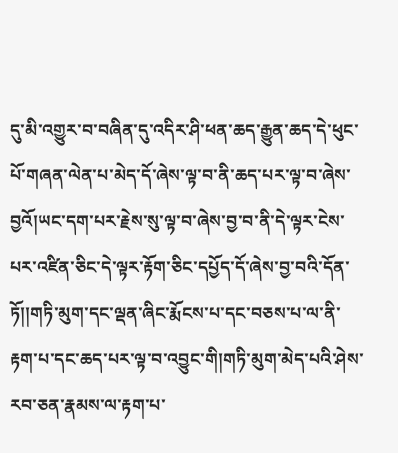དུ་མི་འགྱུར་བ་བཞིན་དུ་འདིར་ཤི་ཕན་ཆད་རྒྱུན་ཆད་དེ་ཕུང་པོ་གཞན་ལེན་པ་མེད་དོ་ཞེས་ལྟ་བ་ནི་ཆད་པར་ལྟ་བ་ཞེས་བྱའོ།ཡང་དག་པར་རྗེས་སུ་ལྟ་བ་ཞེས་བྱ་བ་ནི་དེ་ལྟར་ངེས་པར་འཛིན་ཅིང་དེ་ལྟར་རྟོག་ཅིང་དཔྱོད་དོ་ཞེས་བྱ་བའི་དོན་ཏོ།།གཏི་མུག་དང་ལྡན་ཞིང་རྨོངས་པ་དང་བཅས་པ་ལ་ནི་རྟག་པ་དང་ཆད་པར་ལྟ་བ་འབྱུང་གི།གཏི་མུག་མེད་པའི་ཤེས་རབ་ཅན་རྣམས་ལ་རྟག་པ་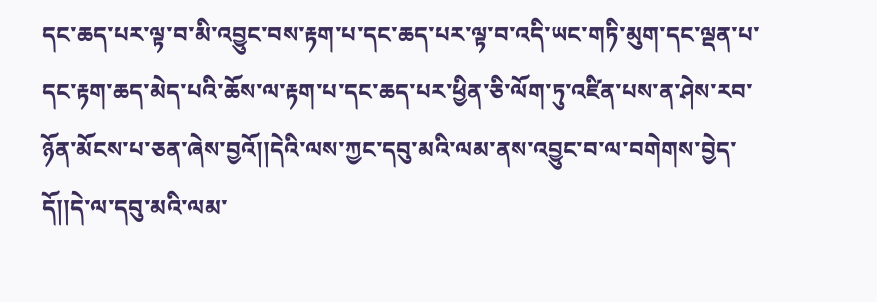དང་ཆད་པར་ལྟ་བ་མི་འབྱུང་བས་རྟག་པ་དང་ཆད་པར་ལྟ་བ་འདི་ཡང་གཏི་མུག་དང་ལྡན་པ་དང་རྟག་ཆད་མེད་པའི་ཆོས་ལ་རྟག་པ་དང་ཆད་པར་ཕྱིན་ཅི་ལོག་ཏུ་འཛིན་པས་ན་ཤེས་རབ་ཉོན་མོངས་པ་ཅན་ཞེས་བྱའོ།།དེའི་ལས་ཀྱང་དབུ་མའི་ལམ་ནས་འབྱུང་བ་ལ་བགེགས་བྱེད་དོ།།དེ་ལ་དབུ་མའི་ལམ་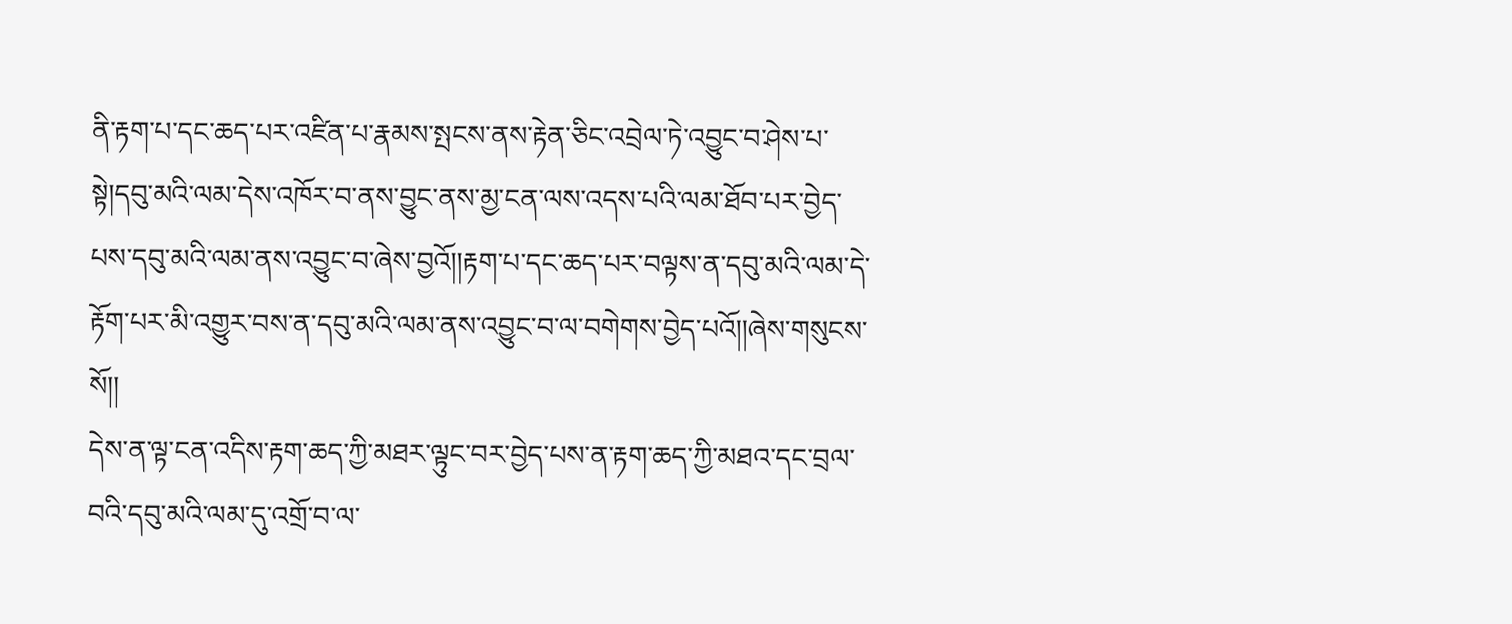ནི་རྟག་པ་དང་ཆད་པར་འཛིན་པ་རྣམས་སྤངས་ནས་རྟེན་ཅིང་འབྲེལ་ཏེ་འབྱུང་བ་ཤེས་པ་སྟེ།དབུ་མའི་ལམ་དེས་འཁོར་བ་ནས་བྱུང་ནས་མྱ་ངན་ལས་འདས་པའི་ལམ་ཐོབ་པར་བྱེད་པས་དབུ་མའི་ལམ་ནས་འབྱུང་བ་ཞེས་བྱའོ།།རྟག་པ་དང་ཆད་པར་བལྟས་ན་དབུ་མའི་ལམ་དེ་རྟོག་པར་མི་འགྱུར་བས་ན་དབུ་མའི་ལམ་ནས་འབྱུང་བ་ལ་བགེགས་བྱེད་པའོ།།ཞེས་གསུངས་སོ།།
དེས་ན་ལྟ་ངན་འདིས་རྟག་ཆད་ཀྱི་མཐར་ལྟུང་བར་བྱེད་པས་ན་རྟག་ཆད་ཀྱི་མཐའ་དང་བྲལ་བའི་དབུ་མའི་ལམ་དུ་འགྲོ་བ་ལ་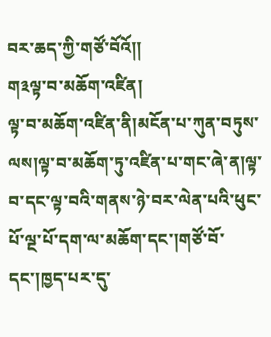བར་ཆད་ཀྱི་གཙོ་བོའོ།།
ག༣ལྟ་བ་མཆོག་འཛིན།
ལྟ་བ་མཆོག་འཛིན་ནི།མངོན་པ་ཀུན་བཏུས་ལས།ལྟ་བ་མཆོག་ཏུ་འཛིན་པ་གང་ཞེ་ན།ལྟ་བ་དང་ལྟ་བའི་གནས་ཉེ་བར་ལེན་པའི་ཕུང་པོ་ལྔ་པོ་དག་ལ་མཆོག་དང་།གཙོ་བོ་དང་།ཁྱད་པར་དུ་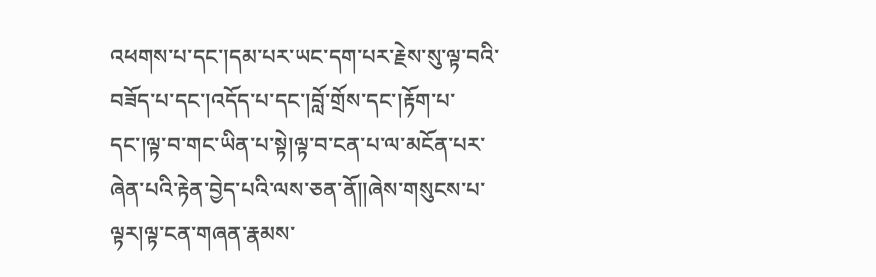འཕགས་པ་དང་།དམ་པར་ཡང་དག་པར་རྗེས་སུ་ལྟ་བའི་བཟོད་པ་དང་།འདོད་པ་དང་།བློ་གྲོས་དང་།རྟོག་པ་དང་།ལྟ་བ་གང་ཡིན་པ་སྟེ།ལྟ་བ་ངན་པ་ལ་མངོན་པར་ཞེན་པའི་རྟེན་བྱེད་པའི་ལས་ཅན་ནོ།།ཞེས་གསུངས་པ་ལྟར།ལྟ་ངན་གཞན་རྣམས་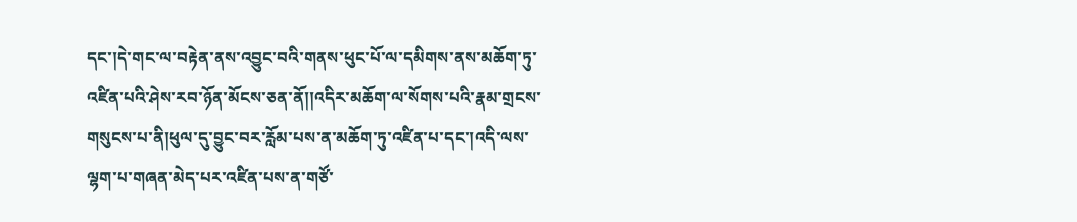དང་།དེ་གང་ལ་བརྟེན་ནས་འབྱུང་བའི་གནས་ཕུང་པོ་ལ་དམིགས་ནས་མཆོག་ཏུ་འཛིན་པའི་ཤེས་རབ་ཉོན་མོངས་ཅན་ནོ།།འདིར་མཆོག་ལ་སོགས་པའི་རྣམ་གྲངས་གསུངས་པ་ནི།ཕུལ་དུ་བྱུང་བར་རློམ་པས་ན་མཆོག་ཏུ་འཛིན་པ་དང་།འདི་ལས་ལྷག་པ་གཞན་མེད་པར་འཛིན་པས་ན་གཙོ་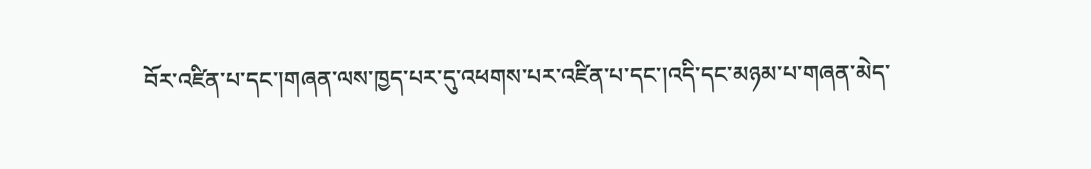བོར་འཛིན་པ་དང་།གཞན་ལས་ཁྱད་པར་དུ་འཕགས་པར་འཛིན་པ་དང་།འདི་དང་མཉམ་པ་གཞན་མེད་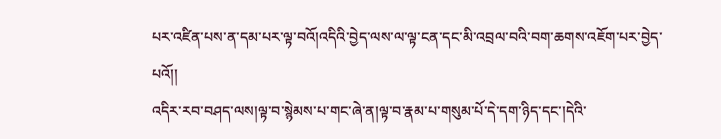པར་འཛིན་པས་ན་དམ་པར་ལྟ་བའོ།འདིའི་བྱེད་ལས་ལ་ལྟ་ངན་དང་མི་འབྲལ་བའི་བག་ཆགས་འཇོག་པར་བྱེད་པའོ།།
འདིར་རབ་བཤད་ལས།ལྟ་བ་སྙེམས་པ་གང་ཞེ་ན།ལྟ་བ་རྣམ་པ་གསུམ་པོ་དེ་དག་ཉིད་དང་།དེའི་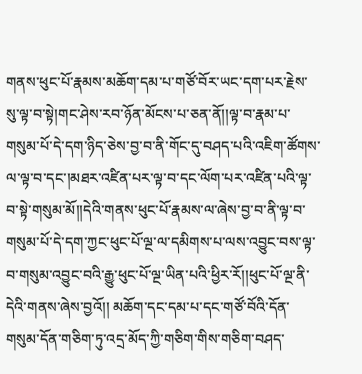གནས་ཕུང་པོ་རྣམས་མཆོག་དམ་པ་གཙོ་བོར་ཡང་དག་པར་རྗེས་སུ་ལྟ་བ་སྟེ།གང་ཤེས་རབ་ཉོན་མོངས་པ་ཅན་ནོ།།ལྟ་བ་རྣམ་པ་གསུམ་པོ་དེ་དག་ཉིད་ཅེས་བྱ་བ་ནི་གོང་དུ་བཤད་པའི་འཇིག་ཚོགས་ལ་ལྟ་བ་དང་།མཐར་འཛིན་པར་ལྟ་བ་དང་ལོག་པར་འཛིན་པའི་ལྟ་བ་སྟེ་གསུམ་མོ།།དེའི་གནས་ཕུང་པོ་རྣམས་ལ་ཞེས་བྱ་བ་ནི་ལྟ་བ་གསུམ་པོ་དེ་དག་ཀྱང་ཕུང་པོ་ལྔ་ལ་དམིགས་པ་ལས་འབྱུང་བས་ལྟ་བ་གསུམ་འབྱུང་བའི་རྒྱུ་ཕུང་པོ་ལྔ་ཡིན་པའི་ཕྱིར་རོ།།ཕུང་པོ་ལྔ་ནི་དེའི་གནས་ཞེས་བྱའོ།། མཆོག་དང་དམ་པ་དང་གཙོ་བོའི་དོན་གསུམ་དོན་གཅིག་ཏུ་འདྲ་མོད་ཀྱི་གཅིག་གིས་གཅིག་བཤད་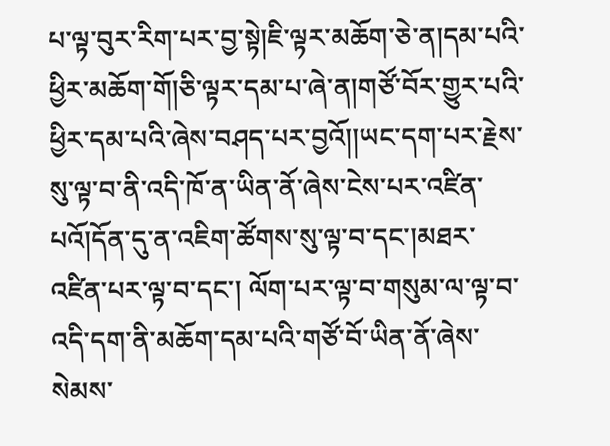པ་ལྟ་བུར་རིག་པར་བྱ་སྟེ།ཇི་ལྟར་མཆོག་ཅེ་ན།དམ་པའི་ཕྱིར་མཆོག་གོ།ཅི་ལྟར་དམ་པ་ཞེ་ན།གཙོ་བོར་གྱུར་པའི་ཕྱིར་དམ་པའི་ཞེས་བཤད་པར་བྱའོ།།ཡང་དག་པར་རྗེས་སུ་ལྟ་བ་ནི་འདི་ཁོ་ན་ཡིན་ནོ་ཞེས་ངེས་པར་འཛིན་པའོ།དོན་དུ་ན་འཇིག་ཚོགས་སུ་ལྟ་བ་དང་།མཐར་འཛིན་པར་ལྟ་བ་དང་། ལོག་པར་ལྟ་བ་གསུམ་ལ་ལྟ་བ་འདི་དག་ནི་མཆོག་དམ་པའི་གཙོ་བོ་ཡིན་ནོ་ཞེས་སེམས་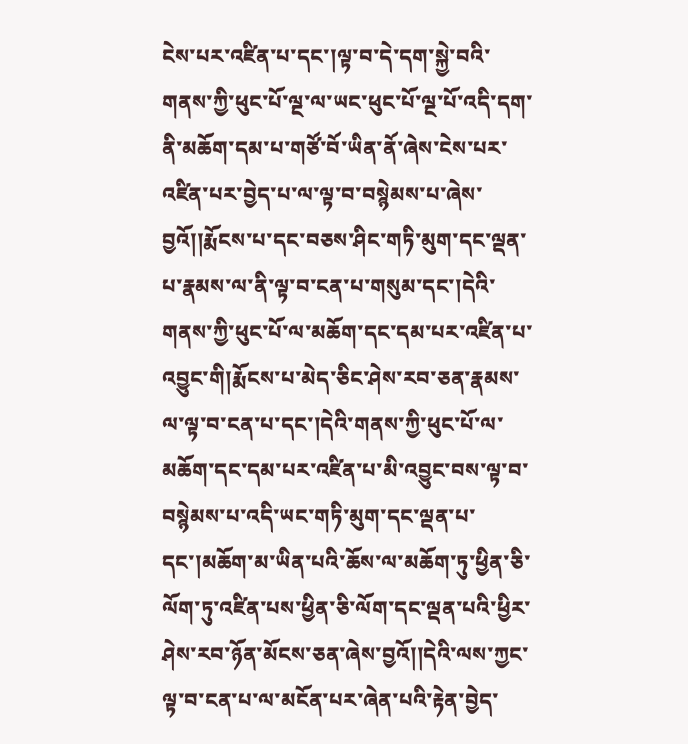ངེས་པར་འཛིན་པ་དང་།ལྟ་བ་དེ་དག་སྐྱེ་བའི་གནས་ཀྱི་ཕུང་པོ་ལྔ་ལ་ཡང་ཕུང་པོ་ལྔ་པོ་འདི་དག་ནི་མཆོག་དམ་པ་གཙོ་བོ་ཡིན་ནོ་ཞེས་ངེས་པར་འཛིན་པར་བྱེད་པ་ལ་ལྟ་བ་བསྙེམས་པ་ཞེས་བྱའོ།།རྨོངས་པ་དང་བཅས་ཤིང་གཏི་མུག་དང་ལྡན་པ་རྣམས་ལ་ནི་ལྟ་བ་ངན་པ་གསུམ་དང་།དེའི་གནས་ཀྱི་ཕུང་པོ་ལ་མཆོག་དང་དམ་པར་འཛིན་པ་འབྱུང་གི།རྨོངས་པ་མེད་ཅིང་ཤེས་རབ་ཅན་རྣམས་ལ་ལྟ་བ་ངན་པ་དང་།དེའི་གནས་ཀྱི་ཕུང་པོ་ལ་མཆོག་དང་དམ་པར་འཛིན་པ་མི་འབྱུང་བས་ལྟ་བ་བསྙེམས་པ་འདི་ཡང་གཏི་མུག་དང་ལྡན་པ་དང་།མཆོག་མ་ཡིན་པའི་ཆོས་ལ་མཆོག་ཏུ་ཕྱིན་ཅི་ལོག་ཏུ་འཛིན་པས་ཕྱིན་ཅི་ལོག་དང་ལྡན་པའི་ཕྱིར་ཤེས་རབ་ཉོན་མོངས་ཅན་ཞེས་བྱའོ།།དེའི་ལས་ཀྱང་ལྟ་བ་ངན་པ་ལ་མངོན་པར་ཞེན་པའི་རྟེན་བྱེད་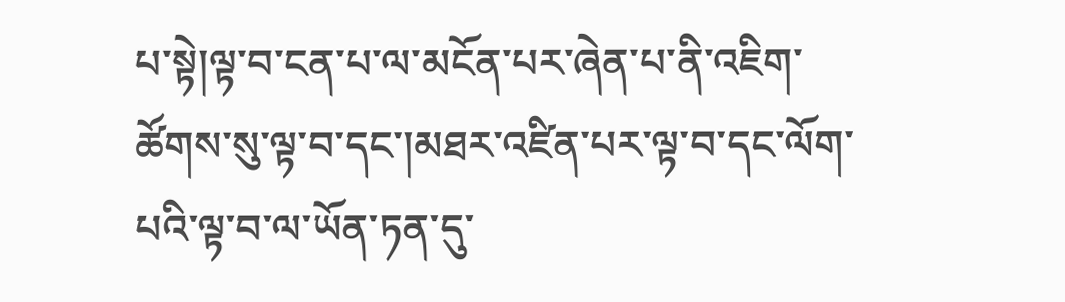པ་སྟེ།ལྟ་བ་ངན་པ་ལ་མངོན་པར་ཞེན་པ་ནི་འཇིག་ཚོགས་སུ་ལྟ་བ་དང་།མཐར་འཛིན་པར་ལྟ་བ་དང་ལོག་པའི་ལྟ་བ་ལ་ཡོན་ཏན་དུ་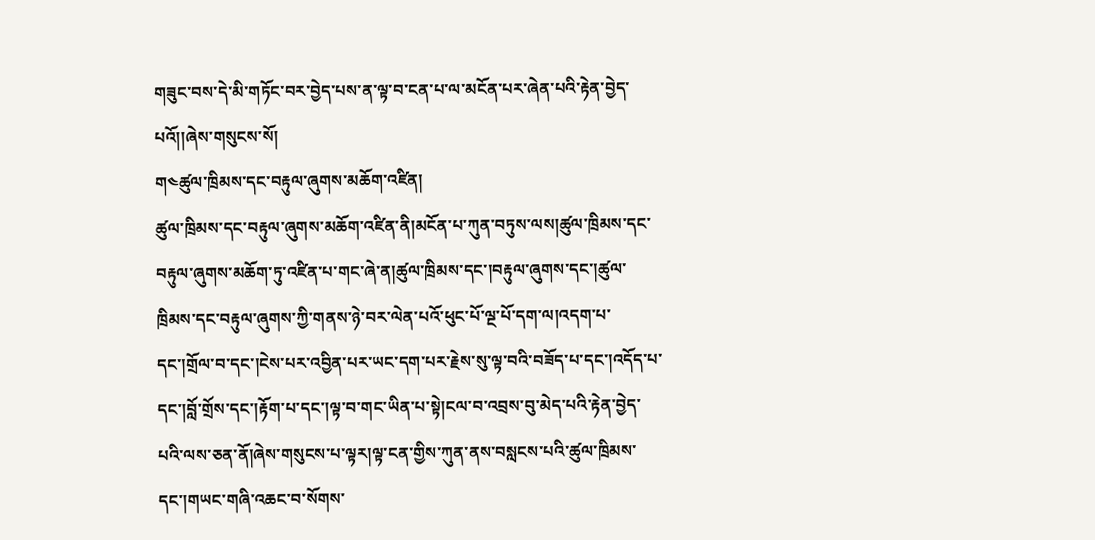གཟུང་བས་དེ་མི་གཏོང་བར་བྱེད་པས་ན་ལྟ་བ་ངན་པ་ལ་མངོན་པར་ཞེན་པའི་རྟེན་བྱེད་པའོ།།ཞེས་གསུངས་སོ།
ག༤ཚུལ་ཁྲིམས་དང་བརྟུལ་ཞུགས་མཆོག་འཛིན།
ཚུལ་ཁྲིམས་དང་བརྟུལ་ཞུགས་མཆོག་འཛིན་ནི།མངོན་པ་ཀུན་བཏུས་ལས།ཚུལ་ཁྲིམས་དང་བརྟུལ་ཞུགས་མཆོག་ཏུ་འཛིན་པ་གང་ཞེ་ན།ཚུལ་ཁྲིམས་དང་།བརྟུལ་ཞུགས་དང་།ཚུལ་ཁྲིམས་དང་བརྟུལ་ཞུགས་ཀྱི་གནས་ཉེ་བར་ལེན་པའོ་ཕུང་པོ་ལྔ་པོ་དག་ལ།འདག་པ་དང་།གྲོལ་བ་དང་།ངེས་པར་འབྱིན་པར་ཡང་དག་པར་རྗེས་སུ་ལྟ་བའི་བཟོད་པ་དང་།འདོད་པ་དང་།བློ་གྲོས་དང་།རྟོག་པ་དང་།ལྟ་བ་གང་ཡིན་པ་སྟེ།ངལ་བ་འབྲས་བུ་མེད་པའི་རྟེན་བྱེད་པའི་ལས་ཅན་ནོ།ཞེས་གསུངས་པ་ལྟར།ལྟ་ངན་གྱིས་ཀུན་ནས་བསླངས་པའི་ཚུལ་ཁྲིམས་དང་།གཡང་གཞི་འཆང་བ་སོགས་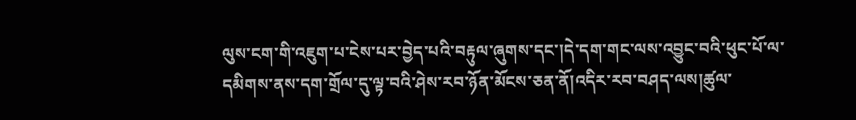ལུས་ངག་གི་འཇུག་པ་ངེས་པར་བྱེད་པའི་བརྟུལ་ཞུགས་དང་།དེ་དག་གང་ལས་འབྱུང་བའི་ཕུང་པོ་ལ་དམིགས་ནས་དག་གྲོལ་དུ་ལྟ་བའི་ཤེས་རབ་ཉོན་མོངས་ཅན་ནོ།འདིར་རབ་བཤད་ལས།ཚུལ་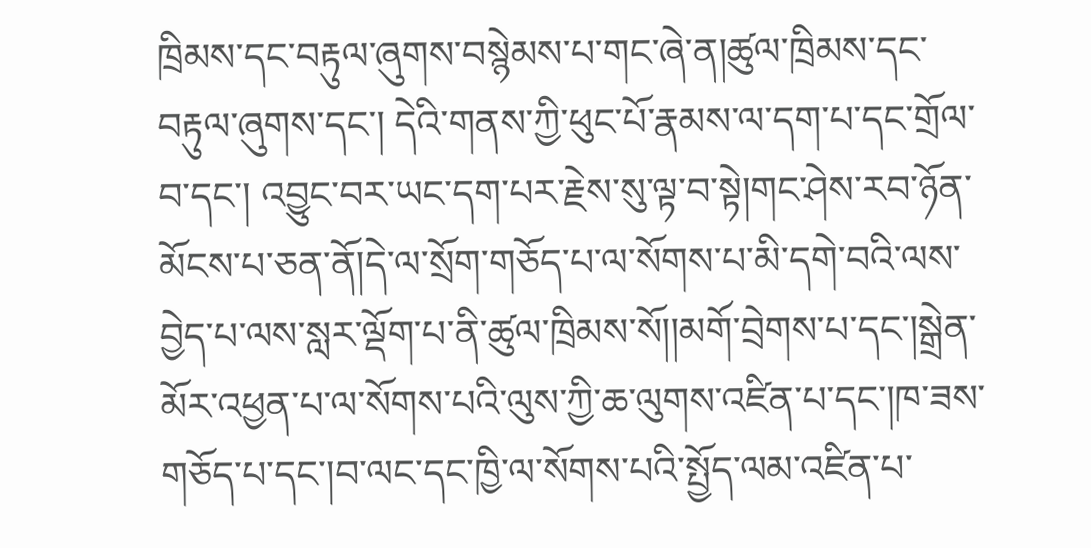ཁྲིམས་དང་བརྟུལ་ཞུགས་བསྙེམས་པ་གང་ཞེ་ན།ཚུལ་ཁྲིམས་དང་བརྟུལ་ཞུགས་དང་། དེའི་གནས་ཀྱི་ཕུང་པོ་རྣམས་ལ་དག་པ་དང་གྲོལ་བ་དང་། འབྱུང་བར་ཡང་དག་པར་རྗེས་སུ་ལྟ་བ་སྟེ།གང་ཤེས་རབ་ཉོན་མོངས་པ་ཅན་ནོ།དེ་ལ་སྲོག་གཅོད་པ་ལ་སོགས་པ་མི་དགེ་བའི་ལས་བྱེད་པ་ལས་སླར་ལྡོག་པ་ནི་ཚུལ་ཁྲིམས་སོ།།མགོ་བྲེགས་པ་དང་།སྒྲེན་མོར་འཕྱན་པ་ལ་སོགས་པའི་ལུས་ཀྱི་ཆ་ལུགས་འཛིན་པ་དང་།ཁ་ཟས་གཅོད་པ་དང་།བ་ལང་དང་ཁྱི་ལ་སོགས་པའི་སྤྱོད་ལམ་འཛིན་པ་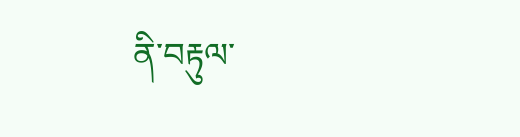ནི་བརྟུལ་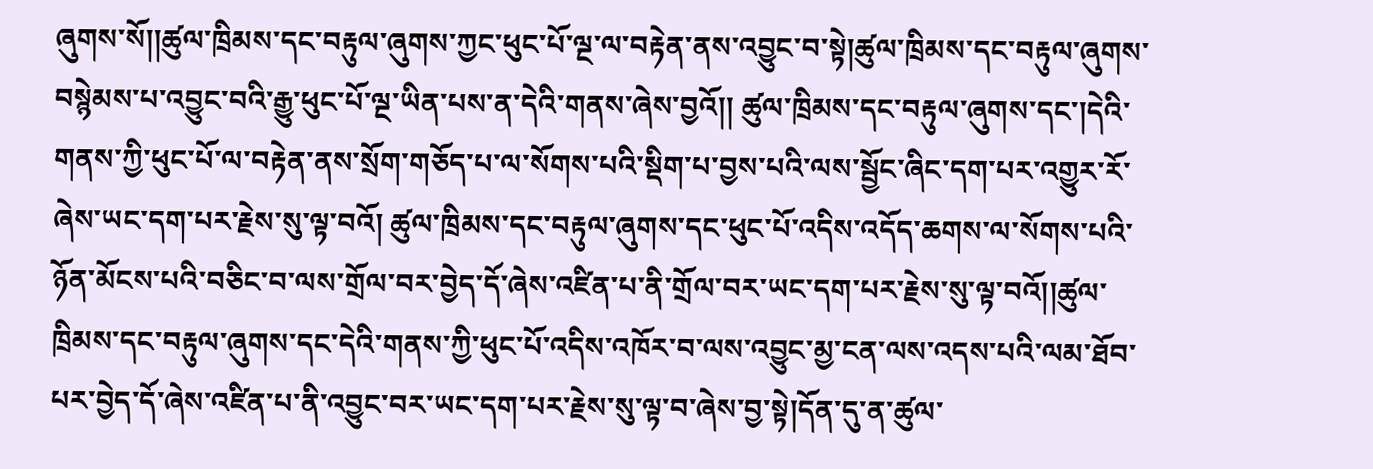ཞུགས་སོ།།ཚུལ་ཁྲིམས་དང་བརྟུལ་ཞུགས་ཀྱང་ཕུང་པོ་ལྔ་ལ་བརྟེན་ནས་འབྱུང་བ་སྟེ།ཚུལ་ཁྲིམས་དང་བརྟུལ་ཞུགས་བསྙེམས་པ་འབྱུང་བའི་རྒྱུ་ཕུང་པོ་ལྔ་ཡིན་པས་ན་དེའི་གནས་ཞེས་བྱའོ།། ཚུལ་ཁྲིམས་དང་བརྟུལ་ཞུགས་དང་།དེའི་གནས་ཀྱི་ཕུང་པོ་ལ་བརྟེན་ནས་སྲོག་གཅོད་པ་ལ་སོགས་པའི་སྡིག་པ་བྱས་པའི་ལས་སྦྱོང་ཞིང་དག་པར་འགྱུར་རོ་ཞེས་ཡང་དག་པར་རྗེས་སུ་ལྟ་བའོ། ཚུལ་ཁྲིམས་དང་བརྟུལ་ཞུགས་དང་ཕུང་པོ་འདིས་འདོད་ཆགས་ལ་སོགས་པའི་ཉོན་མོངས་པའི་བཅིང་བ་ལས་གྲོལ་བར་བྱེད་དོ་ཞེས་འཛིན་པ་ནི་གྲོལ་བར་ཡང་དག་པར་རྗེས་སུ་ལྟ་བའོ།།ཚུལ་ཁྲིམས་དང་བརྟུལ་ཞུགས་དང་དེའི་གནས་ཀྱི་ཕུང་པོ་འདིས་འཁོར་བ་ལས་འབྱུང་མྱ་ངན་ལས་འདས་པའི་ལམ་ཐོབ་པར་བྱེད་དོ་ཞེས་འཛིན་པ་ནི་འབྱུང་བར་ཡང་དག་པར་རྗེས་སུ་ལྟ་བ་ཞེས་བྱ་སྟེ།དོན་དུ་ན་ཚུལ་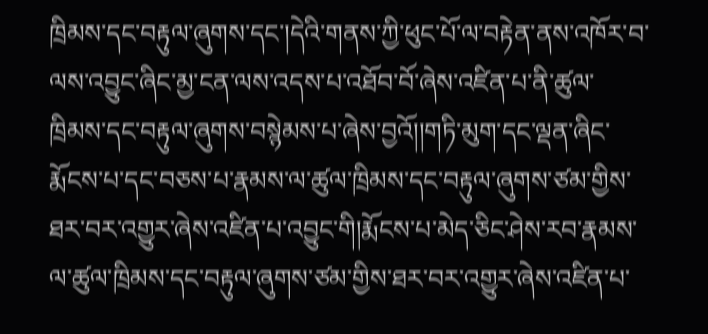ཁྲིམས་དང་བརྟུལ་ཞུགས་དང་།དེའི་གནས་ཀྱི་ཕུང་པོ་ལ་བརྟེན་ནས་འཁོར་བ་ལས་འབྱུང་ཞིང་མྱ་ངན་ལས་འདས་པ་འཐོབ་བོ་ཞེས་འཛིན་པ་ནི་ཚུལ་ཁྲིམས་དང་བརྟུལ་ཞུགས་བསྙེམས་པ་ཞེས་བྱའོ།།གཏི་མུག་དང་ལྡན་ཞིང་རྨོངས་པ་དང་བཅས་པ་རྣམས་ལ་ཚུལ་ཁྲིམས་དང་བརྟུལ་ཞུགས་ཙམ་གྱིས་ཐར་བར་འགྱུར་ཞེས་འཛིན་པ་འབྱུང་གི།རྨོངས་པ་མེད་ཅིང་ཤེས་རབ་རྣམས་ལ་ཚུལ་ཁྲིམས་དང་བརྟུལ་ཞུགས་ཙམ་གྱིས་ཐར་བར་འགྱུར་ཞེས་འཛིན་པ་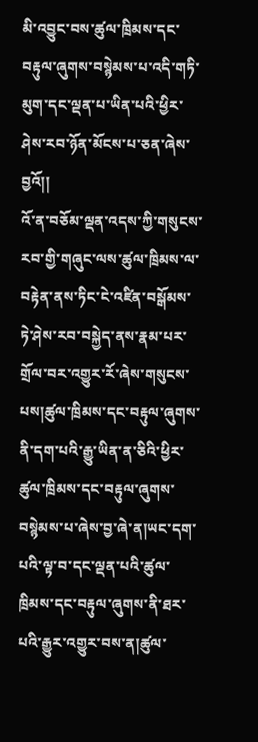མི་འབྱུང་བས་ཚུལ་ཁྲིམས་དང་བརྟུལ་ཞུགས་བསྙེམས་པ་འདི་གཏི་མུག་དང་ལྡན་པ་ཡིན་པའི་ཕྱིར་ཤེས་རབ་ཉོན་མོངས་པ་ཅན་ཞེས་བྱའོ།།
འོ་ན་བཅོམ་ལྡན་འདས་ཀྱི་གསུངས་རབ་གྱི་གཞུང་ལས་ཚུལ་ཁྲིམས་ལ་བརྟེན་ནས་ཏིང་ངེ་འཛིན་བསྒོམས་ཏེ་ཤེས་རབ་བསྐྱེད་ནས་རྣམ་པར་གྲོལ་བར་འགྱུར་རོ་ཞེས་གསུངས་པས།ཚུལ་ཁྲིམས་དང་བརྟུལ་ཞུགས་ནི་དག་པའི་རྒྱུ་ཡིན་ན་ཅིའི་ཕྱིར་ཚུལ་ཁྲིམས་དང་བརྟུལ་ཞུགས་བསྙེམས་པ་ཞེས་བྱ་ཞེ་ན།ཡང་དག་པའི་ལྟ་བ་དང་ལྡན་པའི་ཚུལ་ཁྲིམས་དང་བརྟུལ་ཞུགས་ནི་ཐར་པའི་རྒྱུར་འགྱུར་བས་ན།ཚུལ་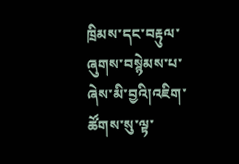ཁྲིམས་དང་བརྟུལ་ཞུགས་བསྙེམས་པ་ཞེས་མི་བྱའི།འཇིག་ཚོགས་སུ་ལྟ་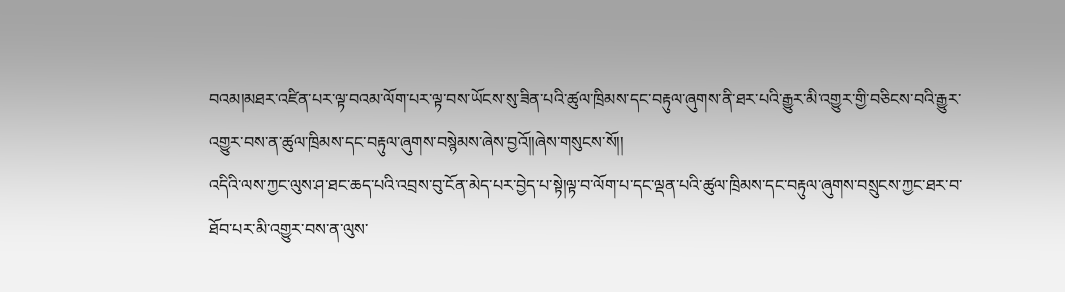བའམ།མཐར་འཛིན་པར་ལྟ་བའམ་ལོག་པར་ལྟ་བས་ཡོངས་སུ་ཟིན་པའི་ཚུལ་ཁྲིམས་དང་བརྟུལ་ཞུགས་ནི་ཐར་པའི་རྒྱུར་མི་འགྱུར་གྱི་བཅིངས་བའི་རྒྱུར་འགྱུར་བས་ན་ཚུལ་ཁྲིམས་དང་བརྟུལ་ཞུགས་བསྙེམས་ཞེས་བྱའོ།།ཞེས་གསུངས་སོ།།
འདིའི་ལས་ཀྱང་ལུས་ཤ་ཐང་ཆད་པའི་འབྲས་བུ་ངོན་མེད་པར་བྱེད་པ་སྟེ།ལྟ་བ་ལོག་པ་དང་ལྡན་པའི་ཚུལ་ཁྲིམས་དང་བརྟུལ་ཞུགས་བསྲུངས་ཀྱང་ཐར་བ་ཐོབ་པར་མི་འགྱུར་བས་ན་ལུས་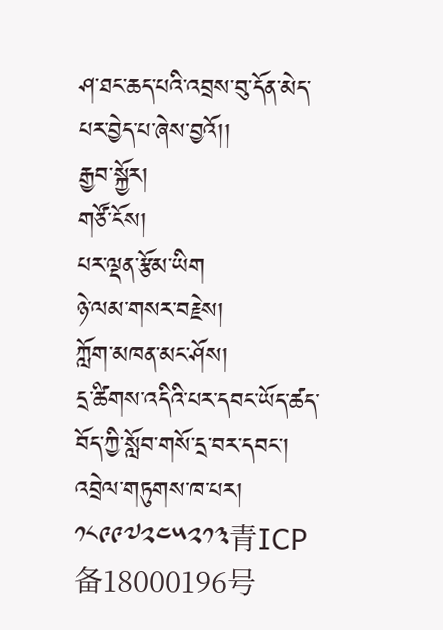ཤ་ཐང་ཆད་པའི་འབྲས་བུ་དོན་མེད་པར་བྱེད་པ་ཞེས་བྱའོ།།
རྒྱབ་སྐྱོར།
གཙོ་ངོས།
པར་ལྡན་རྩོམ་ཡིག
ཉེ་ལམ་གསར་བརྗེས།
ཀློག་མཁན་མང་ཤོས།
དྲ་ཚིགས་འདིའི་པར་དབང་ཡོད་ཚད་བོད་ཀྱི་སློབ་གསོ་དྲ་བར་དབང་།
འབྲེལ་གཏུགས་ཁ་པར། ༡༨༩༩༧༢༤༥༢༡༣青ICP备18000196号